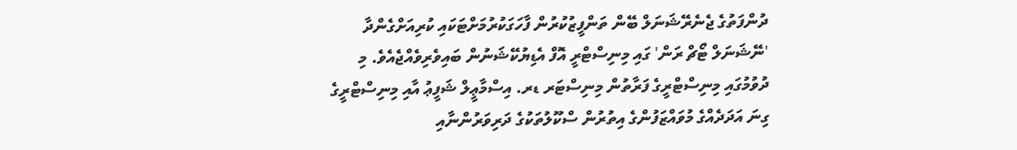ދުންފަތުގެ ޖެނެރޭޝަނަލް ބޭން ތަންފީޒުކުރުން ފާހަގަކުރުމަށްޓަކައި ކުރިއަށްގެންދާ 'ނޭޝަނަލް ޓޯޗް ރަން' ގައި މިނިސްޓްރީ އޮފް އެޑިޔުކޭޝަނުން ބައިވެރިވެއްޖެއެވެ. މި ދުވުމުގައި މިނިސްޓްރީގެ ފަރާތުން މިނިސްޓަރ ޑރ. އިސްމާޢީލް ޝަފީޢު އާއި މިނިސްޓްރީގެ ގިނަ އަދަދެއްގެ މުވައްޒަފުންގެ އިތުރުން ސްކޫލުތަކުގެ ދަރިވަރުންނާއި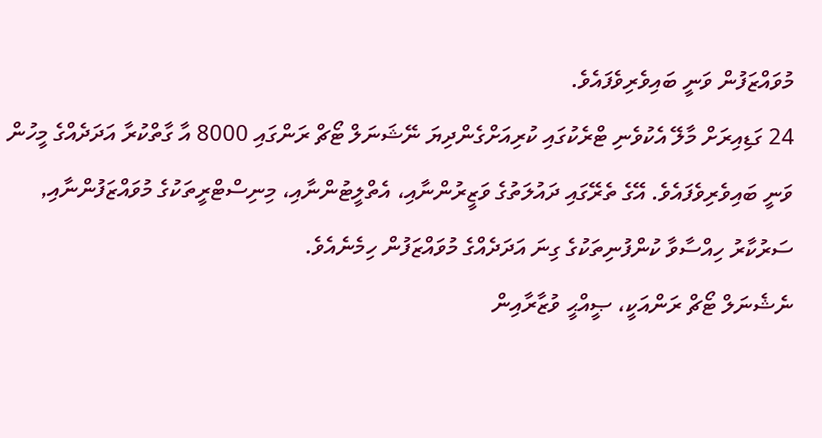މުވައްޒަފުން ވަނީ ބައިވެރިވެފައެވެ.
24 ގަޑިއިރަށް މާލޭ އެކުވެނި ޓްރެކުގައި ކުރިއަށްގެންދިޔަ ނޭޝަނަލް ޓޯޗް ރަންގައި 8000 އާ ގާތްކުރާ އަދަދެއްގެ މީހުން ވަނީ ބައިވެރިވެފައެވެ. އޭގެ ތެރޭގައި ދައުލަތުގެ ވަޒީރުންނާއި، އެތްލީޓުންނާއި، މިނިސްޓްރީތަކުގެ މުވައްޒަފުންނާއި, ސަރުކާރު ހިއްސާވާ ކުންފުނިތަކުގެ ގިނަ އަދަދެއްގެ މުވައްޒަފުން ހިމެނެއެވެ.
ނެޝެނަލް ޓޯޗް ރަންއަކީ، ޞީއްޙީ ވުޒާރާއިން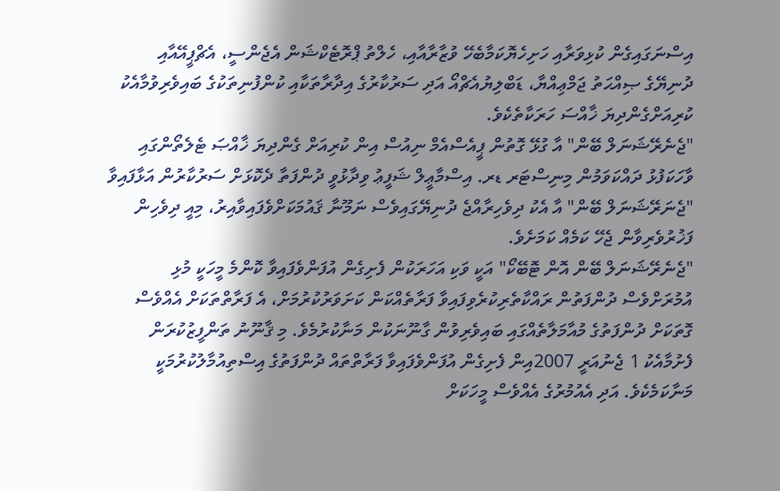އިސްނަގައިގެން ކުޅިވަރާއި ހަށިހެޔޮކަމާބެހޭ ވުޒާރާއާއި، ހެލްތު ޕްރޮޓެކްޝަން އެޖެންސީ، އެޗްޕީއޭއާއި ދުނިޔޭގެ ޞިއްޙަތު ޖަމްޢިއްޔާ، ޑަބްލިޔުއެޗްއޯ އަދި ސަރުކާރުގެ އިދާރާތަކާއި ކުންފުނިތަކުގެ ބައިވެރިވުމާއެކު ކުރިއަށްގެންދިޔަ ޚާއްސަ ހަރަކާތެކެވެ.
"ޖެނެރޭޝަނަލް ބޭން" އާ ގުޅޭ ގޮތުން ޕީއެސްއެމް ނިއުސް އިން ކުރިއަށް ގެންދިޔަ ޚާއްޞަ ޓެލެތޯންގައި ވާހަކަފުޅު ދައްކަވަމުން މިނިސްޓަރ ޑރ. އިސްމާޢީލް ޝަފީޢު ވިދާޅުވީ ދުންފަތާ ދެކޮޅަށް ސަރުކާރުން އަޅާފައިވާ "ޖެނަރޭޝަނަލް ބޭން" އާ އެކު ދިވެހިރާއްޖެ ދުނިޔޭގައިވެސް ނަމޫނާ ޤައުމަކަށްވެފައިވާއިރު، މިއީ ދިވެހިން ފަޚުރުވެރިވާން ޖެހޭ ކަމެއް ކަމަށެވެ.
"ޖެނެރޭޝަނަލް ބޭން އޮން ޓޮބޭކޯ" އަކީ ވަކި އަހަރަކުން ފެށިގެން އުފަންވެފައިވާ ކޮންމެ މީހަކީ މުޅި އުމުރަށްވެސް ދުންފަތުން ރައްކާތެރިކުރެވިފައިވާ ފަރާތެއްކަން ކަށަވަރުކުރުމަށް، އެ ފަރާތްތަކަށް އެއްވެސް ގޮތަކަށް ދުންފަތުގެ މުއާމަލާތެއްގައި ބައިވެރިވުން ގާނޫނަކުން މަނާކުރުމެވެ. މި ޤާނޫނު ތަންފީޒުކުރަން ފެށުމާއެކު 1 ޖެނުއަރީ 2007އިން ފެށިގެން އުފަންވެފައިވާ ފަރާތްތައް ދުންފަތުގެ އިސްތިއުމާލުކުރުމަކީ މަނާކަމެކެވެ. އަދި އެއުމުރުގެ އެއްވެސް މީހަކަށް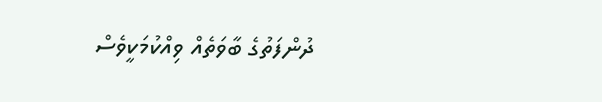ދުންފަތުގެ ބާވަތެއް ވިއްކުމަކީވެސް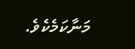މަނާކަމެކެވެ.